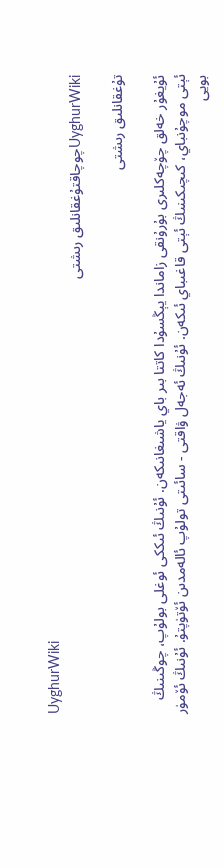UyghurWiki
UyghurWikiچوچاقتۇغقانلىق رىشتى

تۇغقانلىق رىشتى

ئۇيغۇر خەلق چۆچەكلىرى بۇرۇنقى زاماندا يېڭسۇدا كاتتا بىر باي ياشىغانىكەن. ئۇنىڭ ئىككى ئوغلى بولۇپ، چوڭىنىڭ ئېتى موچۇنباي، كىچىكىنىڭ ئېتى قاغىباي ئىكەن. ئۇنىڭ ئەجەل ۋاقتى - سائىتى تولۇپ ئالەمدىن ئۆتۈپتۇ. ئۇنىڭ ئۆمۈر بويى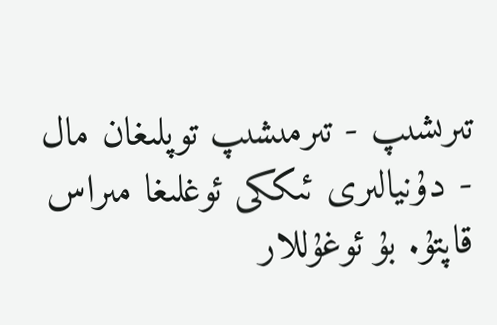تىرىشىپ - تىرمىشىپ توپلىغان مال - دۇنيالىرى ئىككى ئوغلىغا مىراس قاپتۇ. بۇ ئوغۇللار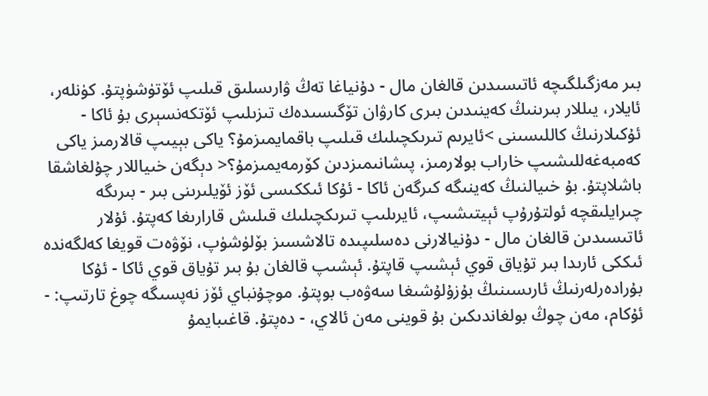بىر مەزگىلگىچە ئاتىسىدىن قالغان مال - دۇنياغا تەڭ ۋارىسلىق قىلىپ ئۆتۈشۈپتۇ. كۈنلەر، ئايلار، يىللار بىرىنىڭ كەينىدىن بىرى كارۋان تۆگىسىدەك تىزىلىپ ئۆتكەنسېرى بۇ ئاكا - ئۇكىلارنىڭ كاللىسىنى >ئايرىم تىرىكچىلىك قىلىپ باقمايمىزمۇ؟ ياكى بېيىپ قالارمىز ياكى كەمبەغەللىشىپ خاراب بولارمىز، پىشانىمىزدىن كۆرمەيمىزمۇ؟< دېگەن خىياللار چۇلغاشقا باشلاپتۇ. بۇ خىيالنىڭ كەينىگە كىرگەن ئاكا - ئۇكا ئىككىسى ئۆز ئۆيلىرىنى بىر - بىرىگە چىرايلىقچە ئولتۇرۇپ ئېيتىشىپ، ئايرىلىپ تىرىكچىلىك قىلىش قارارىغا كەپتۇ. ئۇلار ئاتىسىدىن قالغان مال - دۇنيالارنى دەسلىپىدە تالاشسىز بۆلۈشۈپ، نۆۋەت قويغا كەلگەندە ئىككى ئارىدا بىر تۇياق قوي ئېشىپ قاپتۇ. ئېشىپ قالغان بۇ بىر تۇياق قوي ئاكا - ئۇكا بۇرادەرلەرنىڭ ئارىسىنىڭ بۇزۇلۇشىغا سەۋەب بوپتۇ. موچۇنباي ئۆز نەپسىگە چوغ تارتىپ: - ئۇكام، مەن چوڭ بولغاندىكىن بۇ قوينى مەن ئالاي، - دەپتۇ. قاغىبايمۇ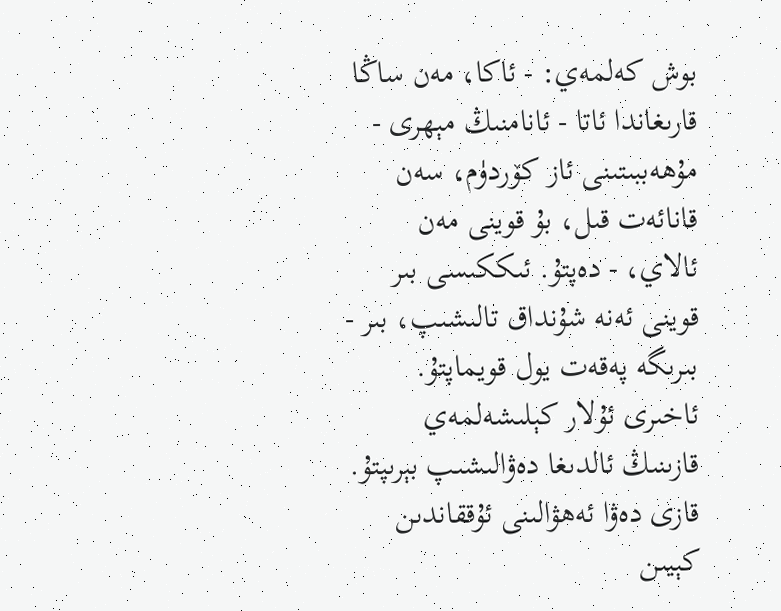بوش كەلمەي: - ئاكا، مەن ساڭا قارىغاندا ئاتا - ئانامنىڭ مېھرى - مۇھەببىتىنى ئاز كۆردۈم، سەن قانائەت قىل، بۇ قوينى مەن ئالاي، - دەپتۇ. ئىككىسى بىر قوينى ئەنە شۇنداق تالىشىپ، بىر - بىرىگە پەقەت يول قويماپتۇ. ئاخىرى ئۇلار كېلىشەلمەي قازىنىڭ ئالدىغا دەۋالىشىپ بېرىپتۇ. قازى دەۋا ئەھۋالىنى ئۇققاندىن كېيىن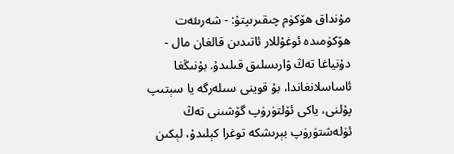مۇنداق ھۆكۈم چىقىرىپتۇ: - شەرىئەت ھۆكۈمىدە ئوغۇللار ئاتىدىن قالغان مال - دۇنياغا تەڭ ۋارىسلىق قىلىدۇ. بۇنىڭغا ئاساسلانغاندا، بۇ قوينى سىلەرگە يا سېتىپ پۇلنى، ياكى ئۆلتۈرۈپ گۆشىنى تەڭ ئۈلەشتۈرۈپ بېرىشكە توغرا كېلىدۇ، لېكىن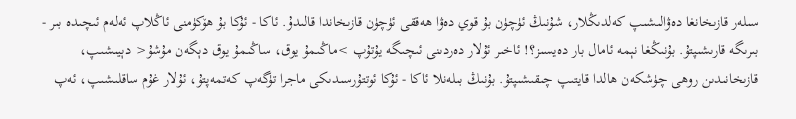سىلەر قازىخانغا دەۋالىشىپ كەلدىڭلار، شۇنىڭ ئۈچۈن بۇ قوي دەۋا ھەققى ئۈچۈن قازىخاندا قالىدۇ. ئاكا - ئۇكا بۇ ھۆكۈمنى ئاڭلاپ ئەلەم ئىچىدە بىر - بىرىگە قارىشىپتۇ. بۇنىڭغا نېمە ئامال بار دەيسىز؟! ئاخىر ئۇلار دەردىنى ئىچىگە يۇتۇپ >ماڭىمۇ يوق، ساڭىمۇ يوق دېگەن مۇشۇ< دېيىشىپ، قازىخانىدىن روھى چۈشكەن ھالدا قايتىپ چىقىشىپتۇ. بۇنىڭ بىلەنلا ئاكا - ئۇكا ئوتتۇرسىدىكى ماجرا تۈگەپ كەتمەپتۇ، ئۇلار غۇم ساقلىشىپ، ئەپ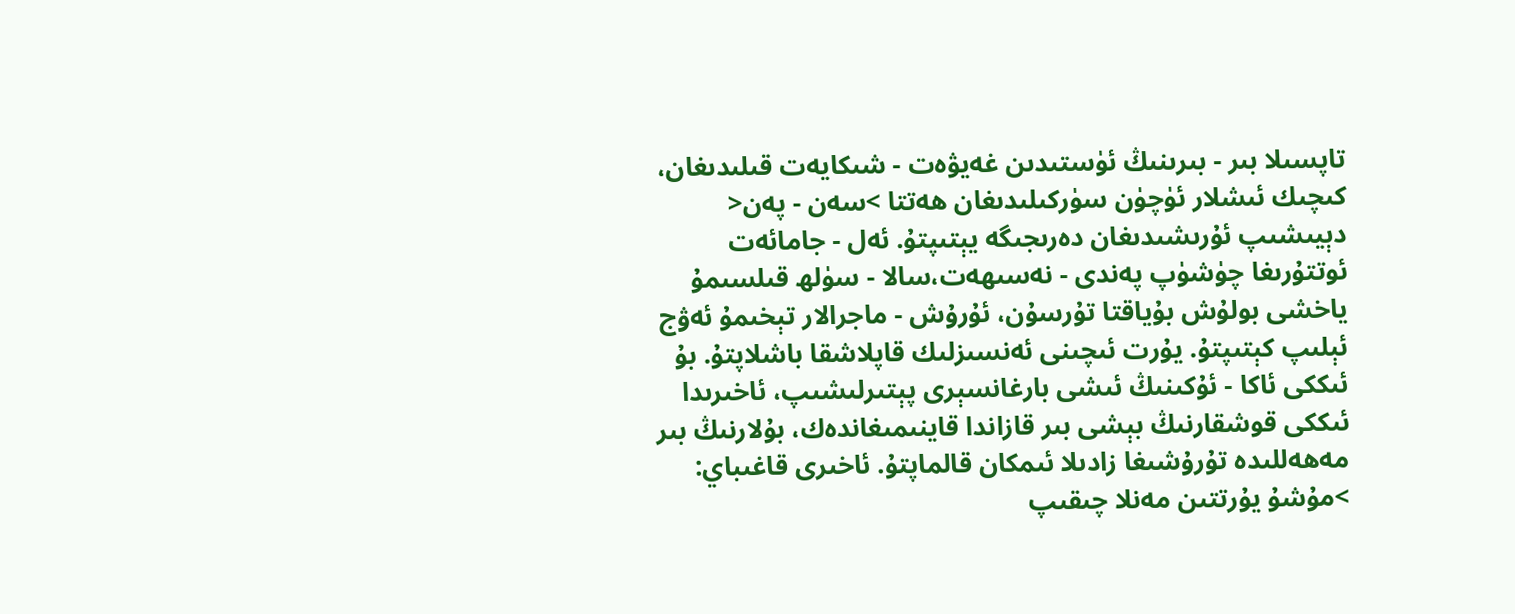تاپسىلا بىر - بىرىنىڭ ئۈستىدىن غەيۋەت - شىكايەت قىلىدىغان، كىچىك ئىشلار ئۈچۈن سۈركىلىدىغان ھەتتا >سەن - پەن< دېيىشىپ ئۇرىشىدىغان دەرىجىگە يېتىپتۇ. ئەل - جامائەت ئوتتۇرىغا چۈشۈپ پەندى - نەسىھەت،سالا - سۈلھ قىلسىمۇ ياخشى بولۇش بۇياقتا تۇرسۇن، ئۇرۇش - ماجرالار تېخىمۇ ئەۋج ئېلىپ كېتىپتۇ. يۇرت ئىچىنى ئەنسىزلىك قاپلاشقا باشلاپتۇ. بۇ ئىككى ئاكا - ئۇكىنىڭ ئىشى بارغانسېرى پېتىرلىشىپ، ئاخىرىدا ئىككى قوشقارنىڭ بېشى بىر قازاندا قاينىمىغاندەك، بۇلارنىڭ بىر مەھەللىدە تۇرۇشىغا زادىلا ئىمكان قالماپتۇ. ئاخىرى قاغىباي: >مۇشۇ يۇرتتىن مەنلا چىقىپ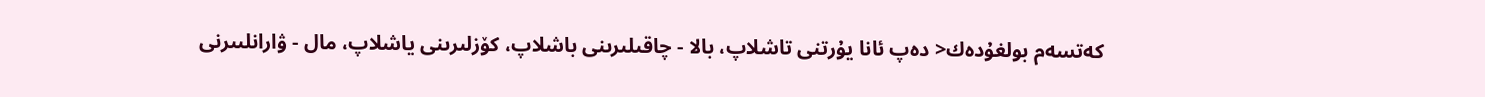كەتسەم بولغۇدەك< دەپ ئانا يۇرتنى تاشلاپ، بالا - چاقىلىرىنى باشلاپ، كۆزلىرىنى ياشلاپ، مال - ۋارانلىىرنى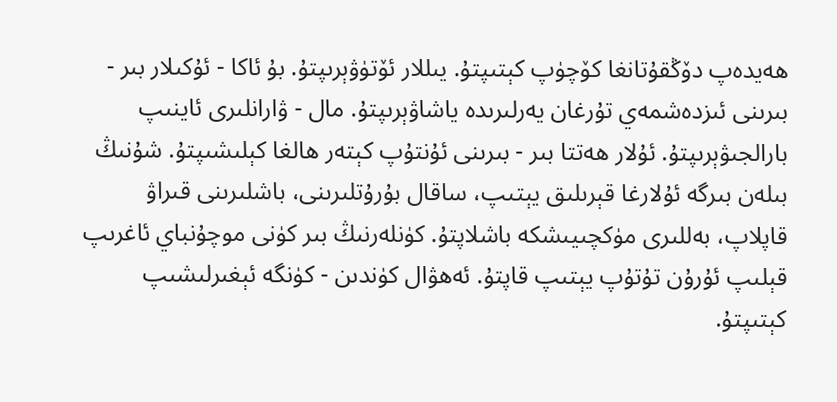ھەيدەپ دۆڭقۇتانغا كۆچۈپ كېتىپتۇ. يىللار ئۆتۈۋېرىپتۇ. بۇ ئاكا - ئۇكىلار بىر - بىرىنى ئىزدەشمەي تۇرغان يەرلىرىدە ياشاۋېرىپتۇ. مال - ۋارانلىرى ئاينىپ بارالجىۋېرىپتۇ. ئۇلار ھەتتا بىر - بىرىنى ئۇنتۇپ كېتەر ھالغا كېلىشىپتۇ. شۇنىڭ بىلەن بىرگە ئۇلارغا قېرىلىق يېتىپ، ساقال بۇرۇتلىرىنى، باشلىرىنى قىراۋ قاپلاپ، بەللىرى مۈكچىيىشكە باشلاپتۇ. كۈنلەرنىڭ بىر كۈنى موچۇنباي ئاغرىپ قېلىپ ئۇرۇن تۇتۇپ يېتىپ قاپتۇ. ئەھۋال كۈندىن - كۈنگە ئېغىرلىشىپ كېتىپتۇ.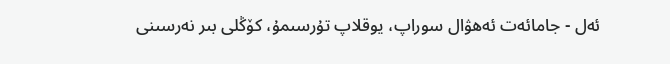ئەل - جامائەت ئەھۋال سوراپ، يوقلاپ تۇرسىمۇ، كۆڭلى بىر نەرسىنى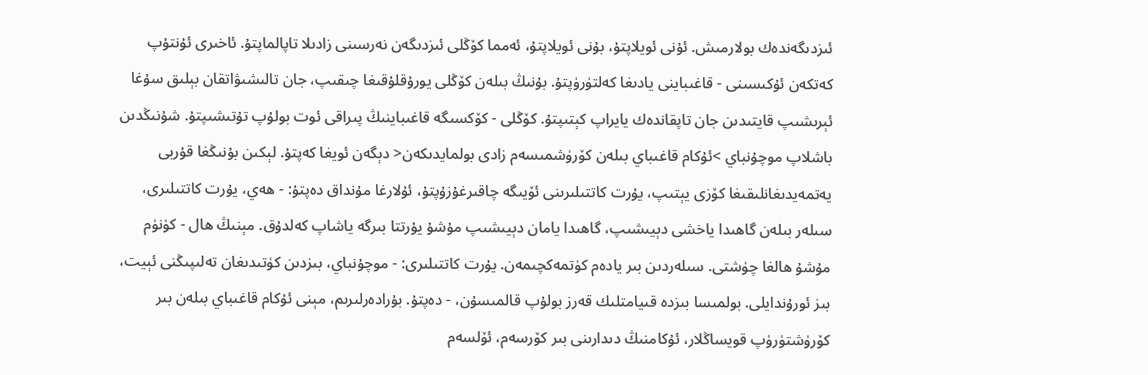ئىزدىگەندەك بولارمىش. ئۇنى ئويلاپتۇ، بۇنى ئويلاپتۇ، ئەمما كۆڭلى ئىزدىگەن نەرسىنى زادىلا تاپالماپتۇ. ئاخىرى ئۇنتۇپ كەتكەن ئۇكىسىنى - قاغىباينى يادىغا كەلتۈرۈپتۇ. بۇنىڭ بىلەن كۆڭلى يورۇقلۇقىغا چىقىپ، جان تالىشىۋاتقان بېلىق سۇغا ئېرىشىپ قايتىدىن جان تاپقاندەك يايراپ كېتىپتۇ. كۆڭلى - كۆكسىگە قاغىباينىڭ پىراقى ئوت بولۇپ تۇتىشىپتۇ. شۇنىڭدىن باشلاپ موچۇنباي >ئۇكام قاغىباي بىلەن كۆرۈشمىسەم زادى بولمايدىكەن< دېگەن ئويغا كەپتۇ. لېكىن بۇنىڭغا قۇربى يەتمەيدىغانلىقىغا كۆزى يېتىپ، يۇرت كاتتىلىرىنى ئۆيىگە چاقىرغۇزۇپتۇ، ئۇلارغا مۇنداق دەپتۇ: - ھەي، يۇرت كاتتىلىرى، سىلەر بىلەن گاھىدا ياخشى دېيىشىپ، گاھىدا يامان دېيىشىپ مۇشۇ يۇرتتا بىرگە ياشاپ كەلدۇق. مېنىڭ ھال - كۈنۈم مۇشۇ ھالغا چۈشتى. سىلەردىن بىر يادەم كۈتمەكچىمەن. يۇرت كاتتىلىرى: - موچۇنباي، بىزدىن كۈتىدىغان تەلىپىڭنى ئېيت، بىز ئورۇندايلى. بولمىسا بىزدە قىيامتلىك قەرز بولۇپ قالمىسۇن، - دەپتۇ. بۇرادەرلىرىم، مېنى ئۇكام قاغىباي بىلەن بىر كۆرۈشتۈرۈپ قويساڭلار، ئۇكامنىڭ دىدارىنى بىر كۆرسەم، ئۆلسەم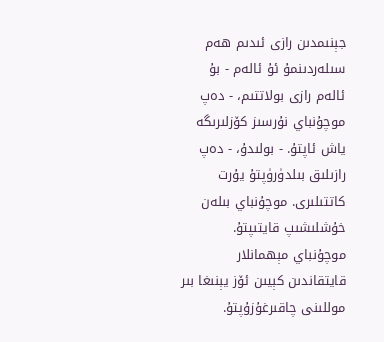جېنىمدىن رازى ئىدىم ھەم سىلەردىنمۇ ئۇ ئالەم - بۇ ئالەم رازى بولاتتىم، - دەپ موچۇنباي نۇرسىز كۆزلىرىگە ياش ئاپتۇ. - بولىدۇ، - دەپ رازىلىق بىلدۈرۈپتۇ يۇرت كاتتىلىرى. موچۇنباي بىلەن خۇشلىشىپ قايتىپتۇ. موچۇنباي مېھمانلار قايتقاندىن كېيىن ئۆز يېنىغا بىر موللىنى چاقىرغۇزۇپتۇ.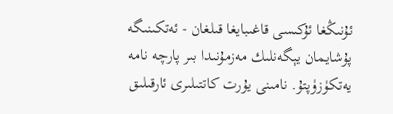ئۇنىڭغا ئۇكىسى قاغىبايغا قىلغان - ئەتكىنىگە پۇشايمان يېگەنلىك مەزمۇنىدا بىر پارچە نامە يەتكۈزۈپتۇ. نامىنى يۇرت كاتتىلىرى ئارقىلىق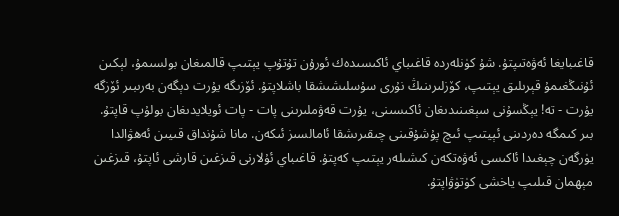قاغىبايغا ئەۋەتىپتۇ. شۇ كۈنلەردە قاغىباي ئاكىسىدەك ئورۇن تۇتۇپ يېتىپ قالمىغان بولسىمۇ، لېكىن ئۇنىڭغىمۇ قېرىلىق يېتىپ، كۆزلىرىنىڭ نۇرى سۇسلىشىشقا باشلاپتۇ. ئۆزىگە يۇرت دېگەن بەرىبىر ئۆزگە يۇرت - تە! يېڭسۇنى سېغىنىدىغان ئاكىسىنى، يۇرت قەۋملىرىنى پات - پات ئويلايدىغان بولۇپ قاپتۇ. بىر كىمگە دەردىنى ئېيتىپ ئىچ پۇشۇقىنى چىقىرىشقا ئامالسىز ئىكەن. مانا شۇنداق قىيىن ئەھۋالدا يۈرگەن چېغىدا ئاكىسى ئەۋەتكەن كىشىلەر يېتىپ كەپتۇ. قاغىباي ئۇلارنى قىزغىن قارشى ئاپتۇ، قىزغىن مېھمان قىلىپ ياخشى كۈتۈۋاپتۇ.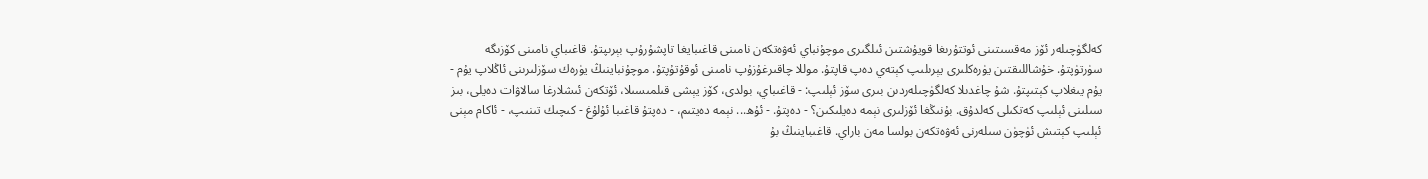كەلگۈچىلەر ئۆز مەقسىتىنى ئوتتۇرىغا قويۇشتىن ئىلگىرى موچۇنباي ئەۋەتكەن نامىنى قاغىبايغا تاپشۇرۇپ بېرىپتۇ. قاغىباي نامىنى كۆزىگە سۈرتۈپتۇ. خۇشاللىقتىن يۈرەكلىرى يېرىلىپ كېتەي دەپ قاپتۇ. موللا چاقىرغۇزۇپ نامىنى ئوقۇتۇپتۇ. موچۇنباينىڭ يۈرەك سۆزلىرىنى ئاڭلاپ يۇم - يۇم يىغلاپ كېتىپتۇ. شۇ چاغدىلا كەلگۈچىلەردىن بىرى سۆز ئېلىپ: - قاغىباي، بولدى، كۆز يېشى قىلمىسىلا، ئۆتكەن ئىشلارغا سالاۋات دەيلى، بىز سىلىنى ئېلىپ كەتكىلى كەلدۇق. بۇنىڭغا ئۆزلىرى نېمە دەيلىكىن؟ - دەپتۇ. - ئۇھ... نېمە دەيتىم، - دەپتۇ قاغىبا ئۇلۇغ - كىچىك تىنىپ، - ئاكام مېنى ئېلىپ كېتىش ئۈچۈن سىلەرنى ئەۋەتكەن بولسا مەن باراي. قاغىباينىڭ بۇ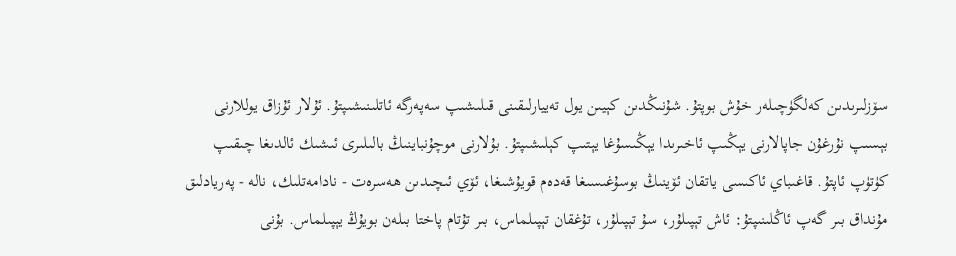سۆزلىرىدىن كەلگۈچىلەر خۇش بوپتۇ. شۇنىڭدىن كېيىن يول تەييارلىقىنى قىلىشىپ سەپەرگە ئاتلىنىشىپتۇ. ئۇلار ئۇزاق يوللارنى بېسىپ نۇرغۇن جاپالارنى يېڭىپ ئاخىرىدا يېڭىسۇغا يېتىپ كېلىشىپتۇ. بۇلارنى موچۇنباينىڭ بالىلىرى ئىشىك ئالدىغا چىقىپ كۈتۈپ ئاپتۇ. قاغىباي ئاكىسى ياتقان ئۆينىڭ بوسۇغىسىغا قەدەم قويۇشىغا، ئۆي ئىچىدىن ھەسرەت - نادامەتلىك، نالە - پەريادلىق مۇنداق بىر گەپ ئاڭلىنىپتۇ: ئاش تېپىلۇر، سۇ تېپىلۇر، تۇغقان تېپىلماس، بىر تۇتام پاختا بىلەن بويۇڭ يېپىلماس. بۇنى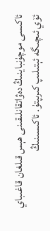ئاكىسى موچۇنباينىڭ دەۋاتقانلىقىنى ھېس قىلغان قاغىباي ئۆي ئىچىگە ئېتىلىپ كىرىپتۇ. ئاكىسىنىڭ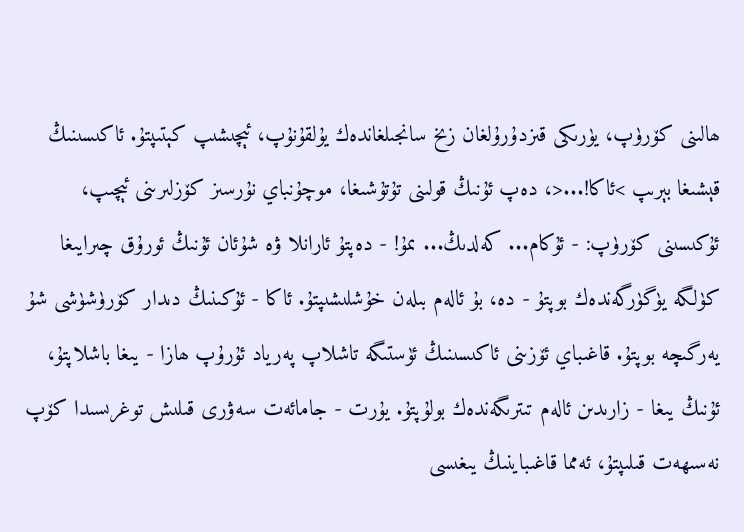ھالىنى كۆرۈپ، يۈرىكى قىزدۇرۇلغان زىخ سانجىلغاندەك يۇلقۇنۇپ، ئېچىشىپ كېتىپتۇ. ئاكىسىنىڭ قېشىغا بېرىپ >ئاكا!...<، دەپ ئۇنىڭ قولىنى تۇتۇشىغا، موچۇنباي نۇرسىز كۆزلىرىنى ئېچىپ، ئۇكىسىنى كۆرۈپ: - ئۇكام... كەلدىڭ... ىمۇ! - دەپتۇ ئارانلا ۋە شۇئان ئۇنىڭ ئورۇق چىرايىغا كۈلگە يۈگۈرگەندەك بوپتۇ - دە، بۇ ئالەم بىلەن خۇشلىشىپتۇ. ئاكا - ئۇكىنىڭ دىدار كۆرۈشۈشى شۇ يەرگىچە بوپتۇ. قاغىباي ئۆزىنى ئاكىسىنىڭ ئۈستىگە تاشلاپ پەرياد ئۇرۇپ ھازا - يىغا باشلاپتۇ، ئۇنىڭ يىغا - زارىدىن ئالەم تىترىگەندەك بولۇپتۇ. يۇرت - جامائەت سەۋرى قىلىش توغرىسىدا كۆپ نەسىھەت قىلىپتۇ، ئەمما قاغىباينىڭ يىغىسى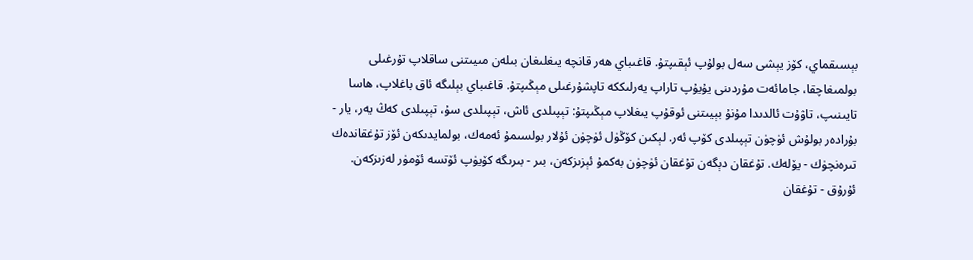بېسىقماي، كۆز يېشى سەل بولۇپ ئېقىپتۇ. قاغىباي ھەر قانچە يىغلىغان بىلەن مىيىتنى ساقلاپ تۇرغىلى بولمىغاچقا، جامائەت مۇردىنى يۇيۇپ تاراپ يەرلىككە تاپشۇرغىلى مېڭىپتۇ. قاغىباي بېلىگە ئاق باغلاپ، ھاسا تايىنىپ، تاۋۇت ئالدىدا مۇنۇ بېيىتنى ئوقۇپ يىغلاپ مېڭىپتۇ: تېپىلدى ئاش، تېپىلدى سۇ، تېپىلدى كەڭ يەر، يار - بۇرادەر بولۇش ئۈچۈن تېپىلدى كۆپ ئەر. لېكىن كۆڭۈل ئۈچۈن ئۇلار بولسىمۇ ئەمەك، بولمايدىكەن ئۆز تۇغقاندەك تىرەنچۈك - يۆلەك. تۇغقان دېگەن تۇغقان ئۈچۈن بەكمۇ ئېزىزكەن، بىر - بىرىگە كۆيۈپ ئۆتسە ئۆمۈر لەزىزكەن. ئۇرۇق - تۇغقان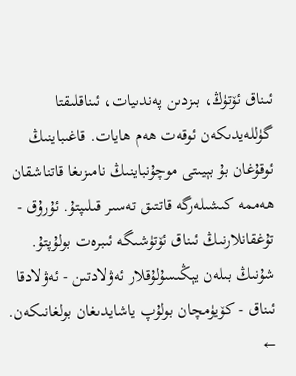ئىناق ئۆتۈڭ، بىزدىن پەندىيات، ئىناقلىقتا گۈللەيدىكەن ئوقەت ھەم ھايات. قاغىباينىڭ ئوقۇغان بۇ بېيىتى موچۇنباينىڭ نامىزىغا قاتناشقان ھەممە كىشىلەرگە قاتتىق تەسىر قىلىپتۇ. ئۇرۇق - تۇغقانلارنىڭ ئىناق ئۆتۈشىگە ئىبرەت بولۇپتۇ. شۇنىڭ بىلەن يېڭىسۇلۇقلار ئەۋلادتىن - ئەۋلادقا ئىناق - كۆيۈمچان بولۇپ ياشايدىغان بولغانىكەن.
←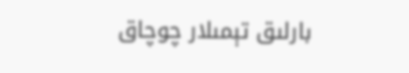بارلىق تېمىلار چوچاق